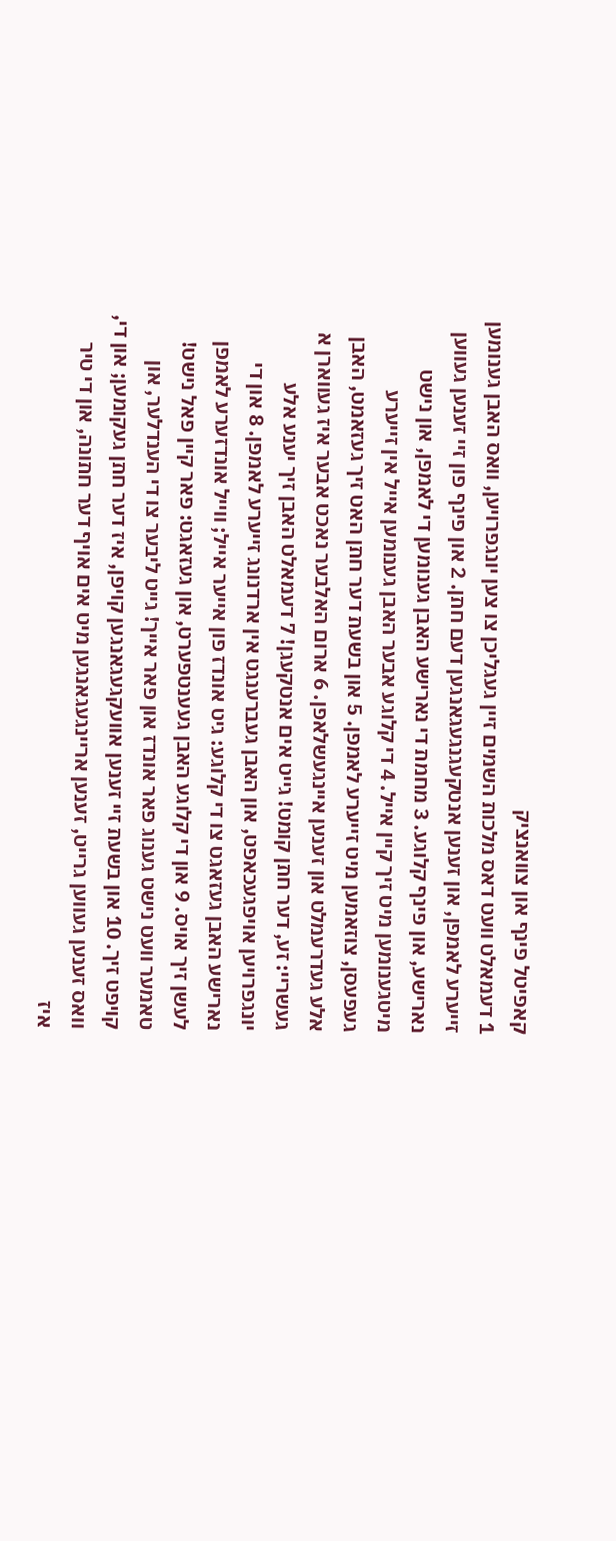קאפיטל פינף און צוואנציק
1 דעמאלט וועט דאס מלכות השמים זיין געגליכן צו צען יונגפרויען, וואס האבן גענומען זייערע לאמפן, און זענען אנטקעגנגעגאנגען דעם חתן. 2 און פינף פון זיי זענען געווען נארישע, און פינף קלוגע. 3 מחמת די נארישע האבן גענומען די לאמפן, און נישט מיטגענומען מיט זיך קיין אייל. 4 די קלוגע אבער האבן גענומען אייל אין זייערע געפעסן, צוזאמען מיט זייערע לאמפן. 5 און בשעת דער חתן האט זיך געזאמט, האבן אלע געדרעמלט און זענען איינגעשלאפן. 6 ארום האלבער נאכט אבער איז געווארן א געשריי: זע, דער חתן קומט! גייט אים אנטקעגן! 7 דעמאלט האבן זיך יענע אלע יונגפרויען אויפגעכאפט, און האבן געברענגט אין ארדנונג זייערע לאמפן. 8 און די נארישע האבן געזאגט צו די קלוגע: גיט אונדז פון אייער אייל; ווייל אונדזערע לאמפן לעשן זיך אויס. 9 און די קלוגע האבן געענטפערט, און געזאגט: פאר קיין פאל נישט! טאמער וועט נישט גענוג פאר אונדז און פאר אייך! גייט ליבער צו די הענדלער, און קויפט זיך. 10 און בשעת זיי זענען אוועקגעגאנגען קויפן, איז דער חתן געקומען; און די, וואס זענען געווען גרייט, זענען אריינגעגאנגען מיט אים אויף דער חתונה, און די טיר איז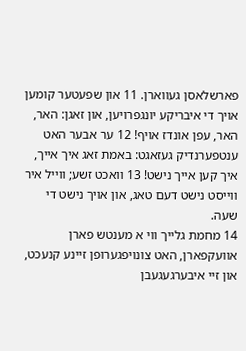פארשלאסן געווארן. 11 און שפעטער קומען אויך די איבריקע יונגפרויען, און זאגן: האר, האר, עפן אונדז אויף! 12 ער אבער האט ענטפערנדיק געזאגט: באמת זאג איך אייך, איך קען אייך נישט! 13 וואכט זשע; ווייל איר ווייסט נישט דעם טאג, און אויך נישט די שעה.
14 מחמת גלייך ווי א מענטש פארן אוועקפארן, האט צונויפגערופן זיינע קנעכט, און זיי איבערגעגעבן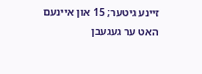זיינע גיטער; 15 און איינעם האט ער געגעבן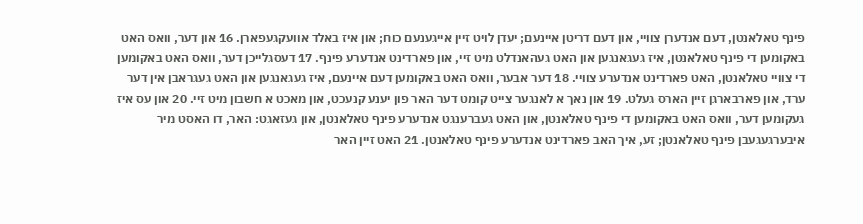פינף טאלאנטן, דעם אנדערן צוויי, און דעם דריטן איינעם; יעדן לויט זיין אייגענעם כוח; און איז באלד אוועקגעפארן. 16 און דער, וואס האט באקומען די פינף טאלאנטן, איז געגאנגען און האט געהאנדלט מיט זיי, און פארדינט אנדערע פינף. 17 דעסגלייכן דער, וואס האט באקומען די צוויי טאלאנטן, האט פארדינט אנדערע צוויי. 18 דער אבער, וואס האט באקומען דעם איינעם, איז געגאנגען און האט געגראבן אין דער ערד, און פארבארגן זיין הארס געלט. 19 און נאך א לאנגער צייט קומט דער האר פון יענע קנעכט, און מאכט א חשבון מיט זיי. 20 און עס איז געקומען דער, וואס האט באקומען די פינף טאלאנטן, און האט געברענגט אנדערע פינף טאלאנטן, און געזאגט: האר, דו האסט מיר איבערגעגעבן פינף טאלאנטן; זע, איך האב פארדינט אנדערע פינף טאלאנטן. 21 האט זיין האר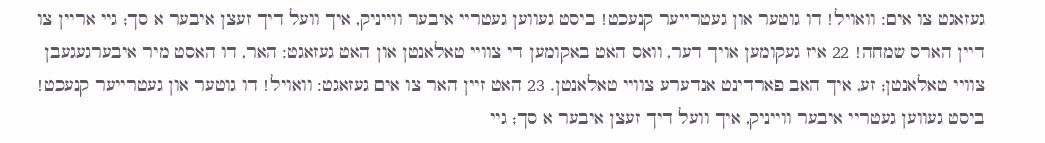געזאגט צו אים: וואויל! דו גוטער און געטרייער קנעכט! ביסט געווען געטריי איבער ווייניק, איך וועל דיך זעצן איבער א סך; גיי אריין צו דיין הארס שמחה! 22 איז געקומען אויך דער, וואס האט באקומען די צוויי טאלאנטן און האט געזאגט: האר, דו האסט מיר איבערגעגעבן צוויי טאלאנטן; זע, איך האב פארדינט אנדערע צוויי טאלאנטן. 23 האט זיין האר צו אים געזאגט: וואויל! דו גוטער און געטרייער קנעכט! ביסט געווען געטריי איבער ווייניק, איך וועל דיך זעצן איבער א סך; גיי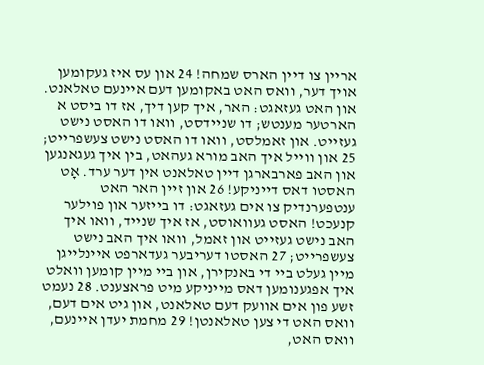אריין צו דיין הארס שמחה! 24 און עס איז געקומען אויך דער, וואס האט באקומען דעם איינעם טאלאנט. און האט געזאגט: האר, איך קען דיך, אז דו ביסט א הארטער מענטש; דו שניידסט, וואו דו האסט נישט געזייט. און זאמלסט, וואו דו האסט נישט צעשפרייט; 25 און ווייל איך האב מורא געהאט, בין איך געגאנגען און האב פארבארגן דיין טאלאנט אין דער ערד. אָט האסטו דאס דייניקע! 26 און זיין האר האט ענטפערנדיק צו אים געזאגט: דו בייזער און פוילער קנעכט! האסט געוואוסט, אז איך שנייד, וואו איך האב נישט געזייט און זאמל, וואו איך האב נישט צעשפרייט; 27 האסטו דעריבער געדארפט איינלייגן מיין געלט ביי די באנקירן, און ביי מיין קומען וואלט איך אפגענומען דאס מייניקע מיט פראצענט. 28 נעמט זשע פון אים אוועק דעם טאלאנט, און גיט אים דעם, וואס האט די צען טאלאנטן! 29 מחמת יעדן איינעם, וואס האט,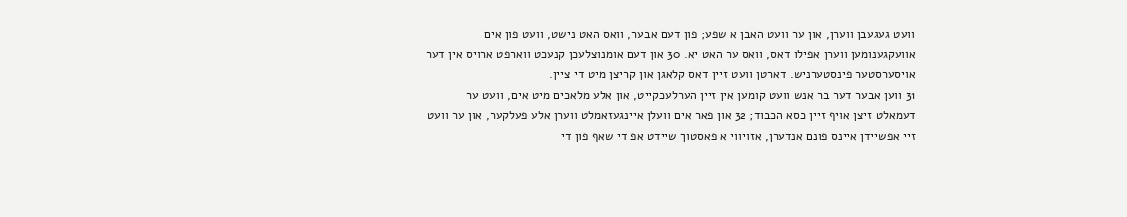וועט געגעבן ווערן, און ער וועט האבן א שפע; פון דעם אבער, וואס האט נישט, וועט פון אים אוועקגענומען ווערן אפילו דאס, וואס ער האט יא. 30 און דעם אומנוצלעכן קנעכט ווארפט ארויס אין דער אויסערסטער פינסטערניש. דארטן וועט זיין דאס קלאגן און קריצן מיט די ציין.
31 ווען אבער דער בר אנש וועט קומען אין זיין הערלעכקייט, און אלע מלאכים מיט אים, וועט ער דעמאלט זיצן אויף זיין כסא הכבוד; 32 און פאר אים וועלן איינגעזאמלט ווערן אלע פעלקער, און ער וועט זיי אפשיידן איינס פונם אנדערן, אזויווי א פאסטוך שיידט אפ די שאף פון די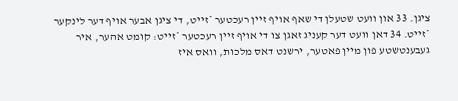ציגן. 33 און וועט שטעלן די שאף אויף זיין רעכטער *זייט, די ציגן אבער אויף דער לינקער *זייט. 34 דאן וועט דער קעניג זאגן צו די אויף זיין רעכטער *זייט: קומט אהער, איר געבענטשטע פון מיין פאטער, ירשנט דאס מלכות, וואס איז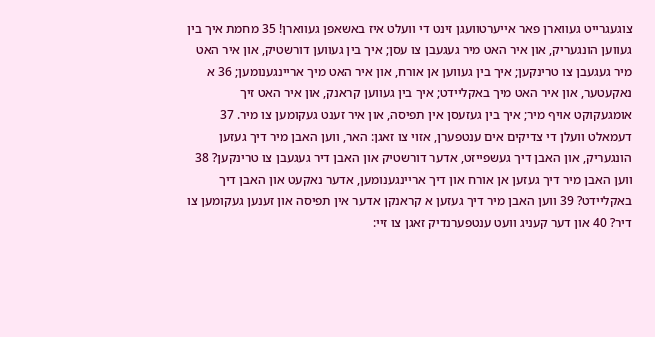צוגעגרייט געווארן פאר אייערטוועגן זינט די וועלט איז באשאפן געווארן! 35 מחמת איך בין געווען הונגעריק, און איר האט מיר געגעבן צו עסן; איך בין געווען דורשטיק, און איר האט מיר געגעבן צו טרינקען; איך בין געווען אן אורח, און איר האט מיך אריינגענומען; 36 א נאקעטער, און איר האט מיך באקליידט; איך בין געווען קראנק, און איר האט זיך אומגעקוקט אויף מיר; איך בין געזעסן אין תפיסה, און איר זענט געקומען צו מיר. 37 דעמאלט וועלן די צדיקים אים ענטפערן, אזוי צו זאגן: האר, ווען האבן מיר דיך געזען הונגעריק, און האבן דיך געשפייזט, אדער דורשטיק און האבן דיר געגעבן צו טרינקען? 38 ווען האבן מיר דיך געזען אן אורח און דיך אריינגענומען, אדער נאקעט און האבן דיך באקליידט? 39 ווען האבן מיר דיך געזען א קראנקן אדער אין תפיסה און זענען געקומען צו דיר? 40 און דער קעניג וועט ענטפערנדיק זאגן צו זיי: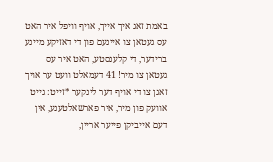באמת זאג איך אייך, אויף וויפל איר האט עס געטאן צו איינעם פון די דאזיקע מיינע ברידער, די קלענסטע, האט איר עס געטאן צו מיר! 41 דעמאלט וועט ער אויך זאגן צו די אויף דער לינקער *זייט: גייט אוועק פון מיר, איר פארשאלטענע, אין דעם אייביקן פייער אריין,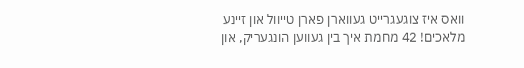וואס איז צוגעגרייט געווארן פארן טייוול און זיינע מלאכים! 42 מחמת איך בין געווען הונגעריק, און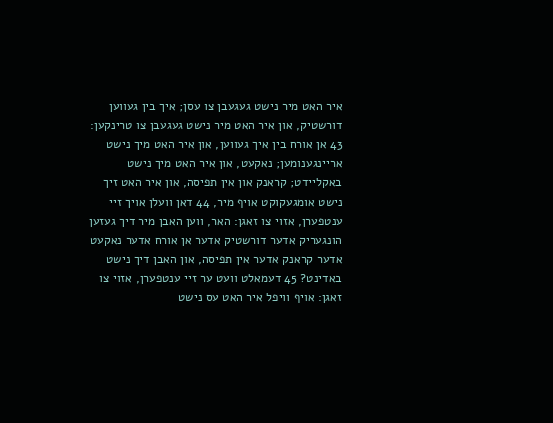איר האט מיר נישט געגעבן צו עסן; איך בין געווען דורשטיק, און איר האט מיר נישט געגעבן צו טרינקען: 43 אן אורח בין איך געווען, און איר האט מיך נישט אריינגענומען; נאקעט, און איר האט מיך נישט באקליידט; קראנק און אין תפיסה, און איר האט זיך נישט אומגעקוקט אויף מיר, 44 דאן וועלן אויך זיי ענטפערן, אזוי צו זאגן: האר, ווען האבן מיר דיך געזען הונגעריק אדער דורשטיק אדער אן אורח אדער נאקעט אדער קראנק אדער אין תפיסה, און האבן דיך נישט באדינט? 45 דעמאלט וועט ער זיי ענטפערן, אזוי צו זאגן: אויף וויפל איר האט עס נישט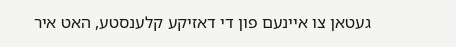געטאן צו איינעם פון די דאזיקע קלענסטע, האט איר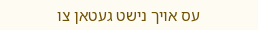עס אויך נישט געטאן צו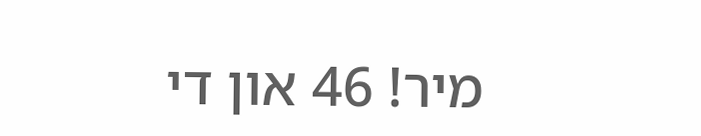מיר! 46 און די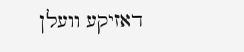דאזיקע וועלן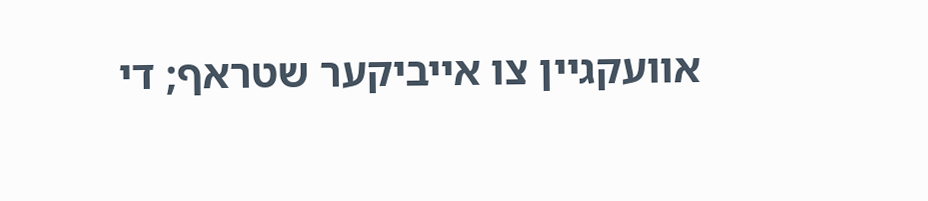אוועקגיין צו אייביקער שטראף; די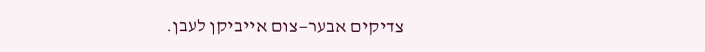צדיקים אבער—צום אייביקן לעבן.